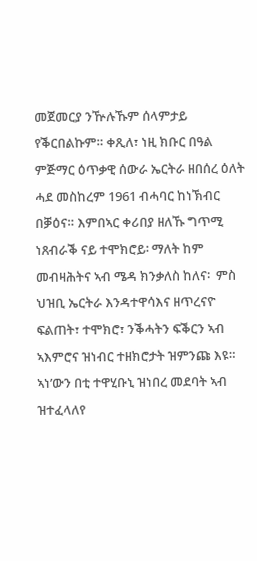መጀመርያ ንዅሉኹም ሰላምታይ የቕርበልኩም። ቀጺለ፣ ነዚ ክቡር በዓል ምጅማር ዕጥቃዊ ሰውራ ኤርትራ ዘበሰረ ዕለት ሓደ መስከረም 1961 ብሓባር ከነኽብር በቓዕና። እምበኣር ቀሪበያ ዘለኹ ግጥሚ ነጸብራቕ ናይ ተሞክሮይ፡ ማለት ከም መብዛሕትና ኣብ ሜዳ ክንቃለስ ከለና፡  ምስ ህዝቢ ኤርትራ እንዳተዋሳእና ዘጥረናዮ ፍልጠት፣ ተሞክሮ፣ ንቕሓትን ፍቕርን ኣብ ኣእምሮና ዝነብር ተዘክሮታት ዝምንጩ እዩ። ኣነ’ውን በቲ ተዋሂቡኒ ዝነበረ መደባት ኣብ ዝተፈላለየ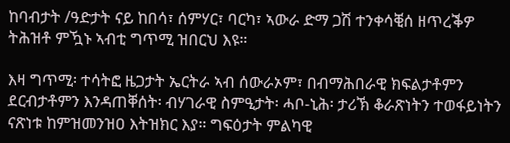ከባብታት /ዓድታት ናይ ከበሳ፣ ሰምሃር፣ ባርካ፣ ኣውራ ድማ ጋሽ ተንቀሳቒሰ ዘጥረቕዎ ትሕዝቶ ምዃኑ ኣብቲ ግጥሚ ዝበርህ እዩ።

እዛ ግጥሚ፡ ተሳትፎ ዜጋታት ኤርትራ ኣብ ሰውራኦም፣ በብማሕበራዊ ክፍልታቶምን ደርብታቶምን እንዳጠቐሰት፡ ብሃገራዊ ስምዒታት፡ ሓቦ-ኒሕ፡ ታሪኽ ቆራጽነትን ተወፋይነትን ናጽነቱ ከምዝመንዝዐ እትዝክር እያ። ግፍዕታት ምልካዊ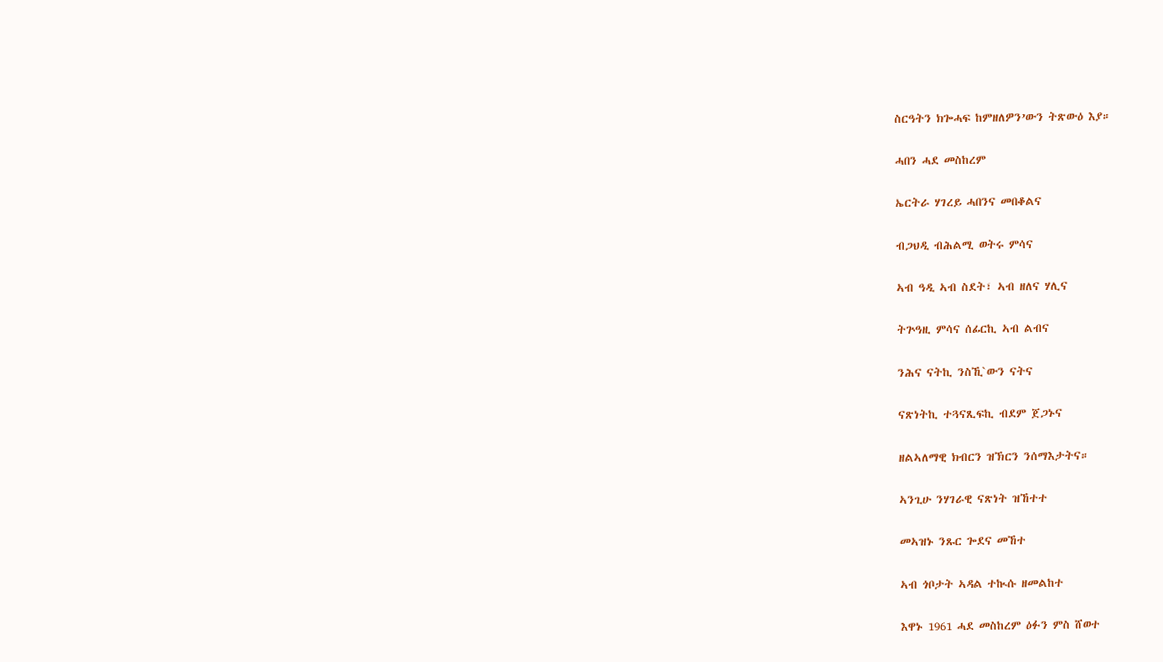ስርዓትን ክጐሓፍ ከምዘለዎን’ውን ትጽውዕ እያ።

ሓበን ሓደ መስከረም

ኤርትራ ሃገረይ ሓበንና መበቆልና

ብጋህዲ ብሕልሚ ወትሩ ምሳና

ኣብ ዓዲ ኣብ ስደት፣ ኣብ ዘለና ሃሊና

ትጕዓዚ ምሳና ሰፊርኪ ኣብ ልብና

ንሕና ናትኪ ንስኺ`ውን ናትና

ናጽነትኪ ተጓናጺፍኪ ብደም ጀጋኑና

ዘልኣለማዊ ክብርን ዝኽርን ንሰማእታትና።

ኣንጊሁ ንሃገራዊ ናጽነት ዝኸተተ

መኣዝኑ ንጹር ጐደና መኸተ

ኣብ ጎቦታት ኣዳል ተኲሱ ዘመልከተ

እዋኑ 1961 ሓደ መስከረም ዕፉን ምስ ሸወተ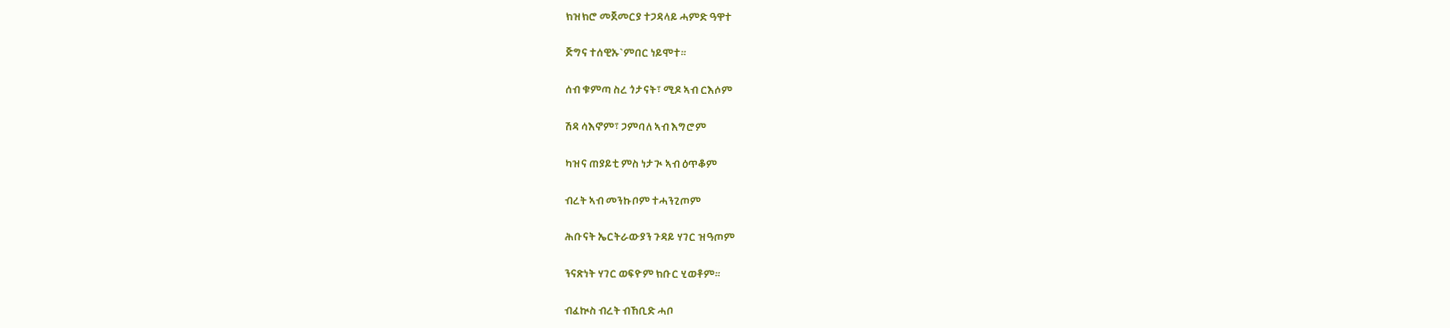ክዝክሮ መጀመርያ ተጋዳላይ ሓምድ ዓዋተ

ጅግና ተሰዊኡ`ምበር ነይሞተ።

ሰብ ቁምጣ ስረ ጎታናት፣ ሚዶ ኣብ ርእሶም

ሽዳ ሳእኖም፣ ጋምባለ ኣብ እግሮም

ካዝና ጠያይቲ ምስ ነታጒ ኣብ ዕጥቆም

ብረት ኣብ መንኩቦም ተሓንጊጦም

ሕቡናት ኤርትራውያን ጉዳይ ሃገር ዝዓጦም

ንናጽነት ሃገር ወፍዮም ክቡር ሂወቶም።

ብፈኲስ ብረት ብኸቢድ ሓቦ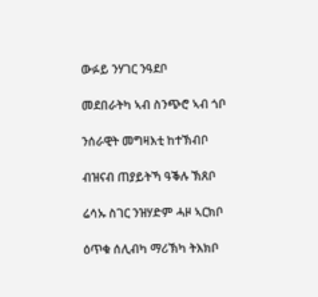ውፉይ ንሃገር ንዓደቦ

መደበራትካ ኣብ ስንጭሮ ኣብ ጎቦ

ንሰራዊት መግዛእቲ ከተኽብቦ

ብዝናብ ጠያይትኻ ዓቕሉ ኽጸቦ

ሬሳኡ ስገር ንዝሃድም ሓዞ ኣርክቦ

ዕጥቁ ሰሊብካ ማሪኽካ ትእክቦ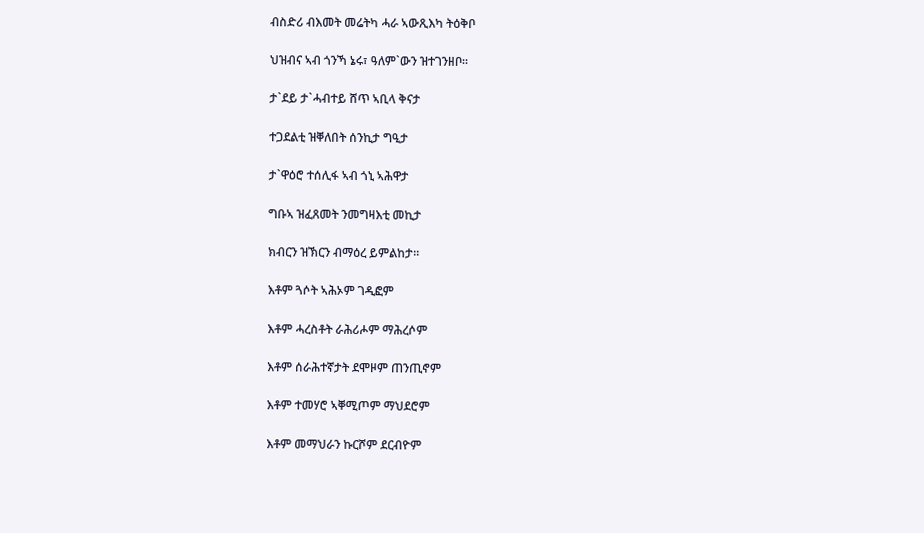ብስድሪ ብእመት መሬትካ ሓራ ኣውጺእካ ትዕቅቦ

ህዝብና ኣብ ጎንኻ ኔሩ፣ ዓለም`ውን ዝተገንዘቦ።

ታ`ደይ ታ`ሓብተይ ሸጥ ኣቢላ ቅናታ

ተጋደልቲ ዝቐለበት ሰንኪታ ግዒታ

ታ`ዋዕሮ ተሰሊፋ ኣብ ጎኒ ኣሕዋታ

ግቡኣ ዝፈጸመት ንመግዛእቲ መኪታ

ክብርን ዝኽርን ብማዕረ ይምልከታ።

እቶም ጓሶት ኣሕኦም ገዲፎም

እቶም ሓረስቶት ራሕሪሖም ማሕረሶም

እቶም ሰራሕተኛታት ደሞዞም ጠንጢኖም

እቶም ተመሃሮ ኣቐሚጦም ማህደሮም

እቶም መማህራን ኩርሾም ደርብዮም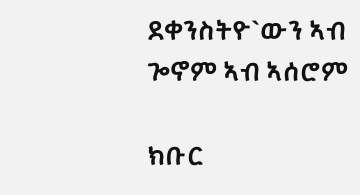ደቀንስትዮ`ውን ኣብ ጐኖም ኣብ ኣሰሮም

ክቡር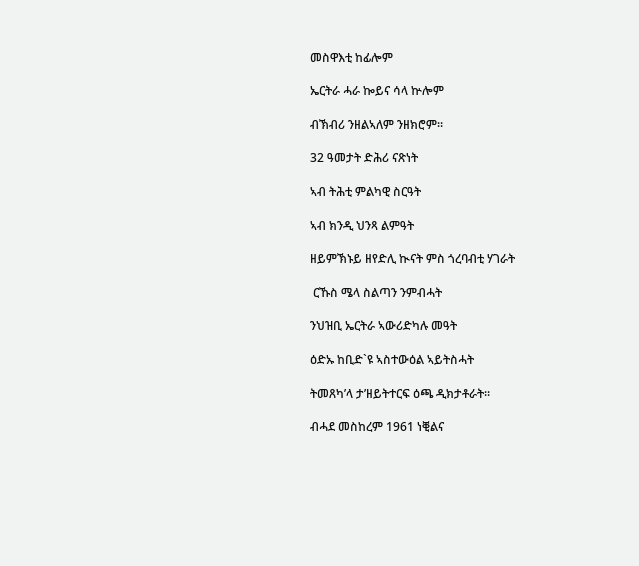መስዋእቲ ከፊሎም

ኤርትራ ሓራ ኰይና ሳላ ኵሎም

ብኽብሪ ንዘልኣለም ንዘክሮም።

32 ዓመታት ድሕሪ ናጽነት

ኣብ ትሕቲ ምልካዊ ስርዓት

ኣብ ክንዲ ህንጻ ልምዓት

ዘይምኽኑይ ዘየድሊ ኲናት ምስ ጎረባብቲ ሃገራት

 ርኹስ ሜላ ስልጣን ንምብሓት

ንህዝቢ ኤርትራ ኣውሪድካሉ መዓት

ዕድኡ ከቢድ`ዩ ኣስተውዕል ኣይትስሓት

ትመጸካ’ላ ታ’ዘይትተርፍ ዕጫ ዲክታቶራት።

ብሓደ መስከረም 1961 ነቒልና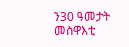ን30 ዓመታት መስዋእቲ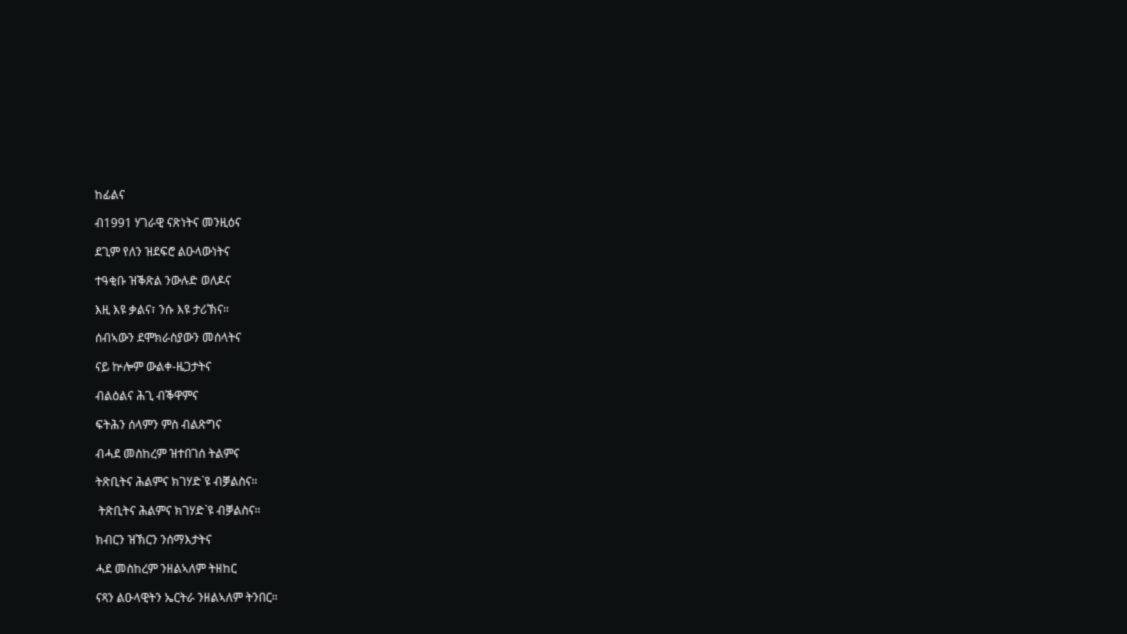ከፊልና

ብ1991 ሃገራዊ ናጽነትና መንዚዕና

ደጊም የለን ዝደፍሮ ልዑላውነትና

ተዓቂቡ ዝቕጽል ንውሉድ ወለዶና

እዚ እዩ ቃልና፣ ንሱ እዩ ታሪኽና።

ሰብኣውን ደሞክራስያውን መሰላትና

ናይ ኵሎም ውልቀ-ዜጋታትና

ብልዕልና ሕጊ ብቕዋምና

ፍትሕን ሰላምን ምስ ብልጽግና

ብሓደ መስከረም ዝተበገሰ ትልምና

ትጽቢትና ሕልምና ክገሃድ`ዩ ብቓልስና።

 ትጽቢትና ሕልምና ክገሃድ`ዩ ብቓልስና።

ክብርን ዝኽርን ንሰማእታትና

ሓደ መስከረም ንዘልኣለም ትዘከር

ናጻን ልዑላዊትን ኤርትራ ንዘልኣለም ትንበር።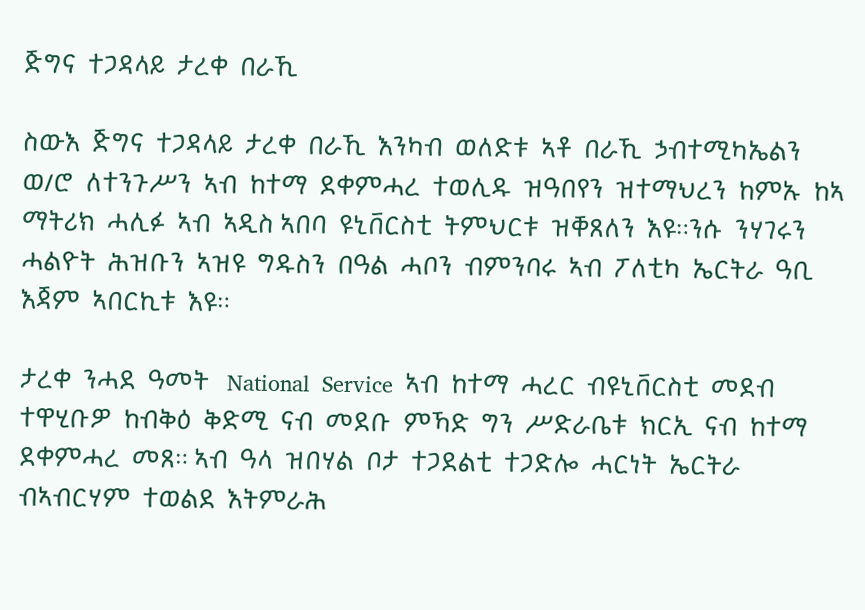ጅግና  ተጋዳላይ  ታረቀ  በራኺ

ስውእ  ጅግና  ተጋዳላይ  ታረቀ  በራኺ  እንካብ  ወለድቱ  ኣቶ  በራኺ  ኃብተሚካኤልን  ወ/ሮ  ለተንጉሥን  ኣብ  ከተማ  ደቀምሓረ  ተወሊዱ  ዝዓበየን  ዝተማህረን  ከምኡ  ከኣ  ማትሪክ  ሓሊፉ  ኣብ  ኣዲስ ኣበባ  ዩኒቨርስቲ  ትምህርቱ  ዝቐጸለን  እዩ።ንሱ  ንሃገሩን  ሓልዮት  ሕዝቡን  ኣዝዩ  ግዱስን  በዓል  ሓቦን  ብምንባሩ  ኣብ  ፖለቲካ  ኤርትራ  ዓቢ  እጃም  ኣበርኪቱ  እዩ።

ታረቀ  ንሓደ  ዓመት   National  Service  ኣብ  ከተማ  ሓረር  ብዩኒቨርስቲ  መደብ  ተዋሂቡዎ  ከብቅዕ  ቅድሚ  ናብ  መደቡ  ምኻድ  ግን  ሥድራቤቱ  ክርኢ  ናብ  ከተማ  ደቀምሓረ  መጸ። ኣብ  ዓላ  ዝበሃል  ቦታ  ተጋደልቲ  ተጋድሎ  ሓርነት  ኤርትራ  ብኣብርሃም  ተወልደ  እትምራሕ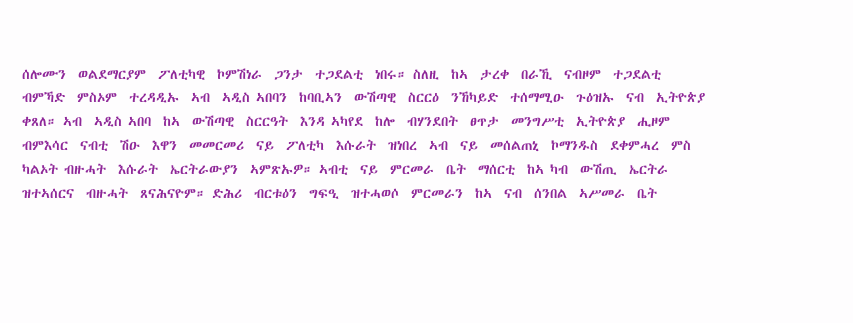ሰሎሙን  ወልደማርያም  ፖለቲካዊ  ኮምሽነራ  ጋንታ  ተጋደልቲ  ነበሩ። ስለዚ  ከኣ  ታረቀ  በራኺ  ናብዞም  ተጋደልቲ  ብምኻድ  ምስኦም  ተረዳዲኡ  ኣብ  ኣዲስ ኣበባን  ከባቢኣን  ውሽጣዊ  ስርርዕ  ንኸካይድ  ተሰማሚዑ  ጉዕዝኡ  ናብ  ኢትዮጵያ  ቀጸለ። ኣብ  ኣዲስ ኣበባ  ከኣ  ውሽጣዊ  ስርርዓት  እንዳ ኣካየደ  ከሎ  ብሃንደበት  ፀጥታ  መንግሥቲ  ኢትዮጵያ  ሒዞም  ብምእሳር  ናብቲ  ሽዑ  እዋን  መመርመሪ  ናይ  ፖለቲካ  እሱራት  ዝነበረ  ኣብ  ናይ  መሰልጠኒ  ኮማንዱስ  ደቀምሓረ  ምስ  ካልኦት ብዙሓት  እሱራት  ኤርትራውያን  ኣምጽኡዎ። ኣብቲ  ናይ  ምርመራ  ቤት  ማሰርቲ  ከኣ ካብ  ውሽጢ  ኤርትራ  ዝተኣሰርና  ብዙሓት  ጸናሕናዮም። ድሕሪ  ብርቱዕን  ግፍዒ  ዝተሓወሶ  ምርመራን  ከኣ  ናብ  ሰንበል  ኣሥመራ  ቤት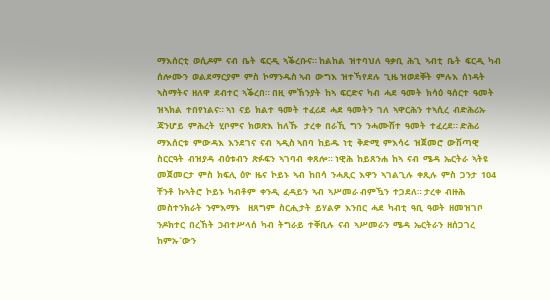ማእሰርቲ  ወሲዶም  ናብ  ቤት  ፍርዲ  ኣቕረቡና። ከልከል  ዝተባህለ  ዓቃቢ  ሕጊ  ኣብቲ  ቤት  ፍርዲ  ካብ  ሰሎሙን  ወልደማርያም  ምስ  ኮማንዱስ ኣብ  ውግእ  ዝተኻየደሉ  ጊዜ ዝወደቐት  ምሉእ  ሰነዳት  ኣስማትና  ዘለዋ  ደብተር  ኣቕረበ። በዚ  ምኽንያት  ከኣ  ፍርድና  ካብ  ሓደ  ዓመት  ክሳዕ  ዓሰርተ  ዓመት  ዝኣክል  ተበየነልና። ኣነ  ናይ  ክልተ  ዓመት  ተፈሪደ  ሓደ  ዓመትን  ገለ  ኣዋርሕን  ተኣሲረ  ብድሕሪኡ  ጃንሆይ  ምሕረት  ሂቦምና  ክወጽእ  ከለኹ   ታረቀ  በራኺ  ግን  ንሓሙሽተ  ዓመት  ተፈረደ። ድሕሪ  ማእሰርቱ  ምውዳእ  እንደገና  ናብ  ኣዲስ ኣበባ  ከይዱ  ነቲ  ቅድሚ  ምእሳሩ  ዝጀመሮ  ውሽጣዊ  ስርርዓት  ብዝያዳ  ብዕቱብን  ጽፉፍን  ኣገባብ  ቀጸሎ። ነዊሕ  ከይጸንሐ  ከኣ  ናብ  ሜዳ  ኤርትራ  ኣትዩ  መጀመርታ  ምስ  ክፍሊ  ዕዮ  ዜና  ኮይኑ  ኣብ  ከበሳ  ንሓጺር  እዋን  ኣገልጊሉ  ቀጺሉ  ምስ  ጋንታ  104  ቸንቶ  ኩኣትሮ  ኮይኑ  ካብቶም  ቀንዲ  ፈዳይን  ኣብ  ኣሥመራ ብምዃን  ተጋደለ። ታረቀ  ብዙሕ  መስተንክራት  ንምእማኑ    ዘጸግም  ስርሒታት  ይሃልዎ  እንበር  ሓደ  ካብቲ  ዓቢ  ዓወት  ዘመዝገቦ ንዶክተር  በረኸት  ኃብተሥላሰ  ካብ  ትግራይ  ተቐቢሉ  ናብ  ኣሥመራን  ሜዳ  ኤርትራን  ዘሰጋገረ  ከምኡ`ውን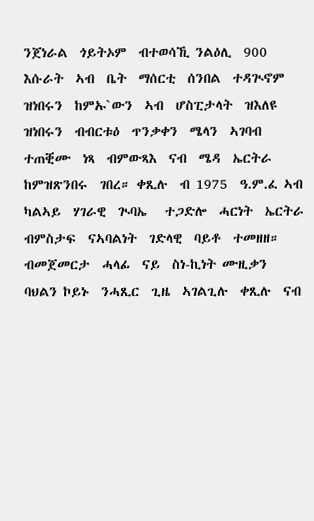ንጀነራል  ጎይትኦም  ብተወሳኺ ንልዕሊ  900  እሱራት  ኣብ  ቤት  ማሰርቲ  ሰንበል  ተዳጒኖም  ዝነበሩን  ከምኡ`ውን  ኣብ  ሆስፒታላት  ዝእለዩ  ዝነበሩን  ብብርቱዕ  ጥንቃቀን  ሜላን  ኣገባብ  ተጠቒሙ  ነጻ  ብምውጻእ  ናብ  ሜዳ  ኤርትራ  ከምዝጽንበሩ  ገበረ። ቀጺሉ  ብ 1975  ዓ.ም.ፈ ኣብ  ካልኣይ  ሃገራዊ  ጒባኤ   ተጋድሎ  ሓርነት  ኤርትራ  ብምስታፍ  ናኣባልነት  ገድላዊ  ባይቶ  ተመዘዘ። ብመጀመርታ  ሓላፊ  ናይ  ስነ-ኪነት ሙዚቃን   ባህልን ኮይኑ  ንሓጺር  ጊዜ  ኣገልጊሉ  ቀጺሉ  ናብ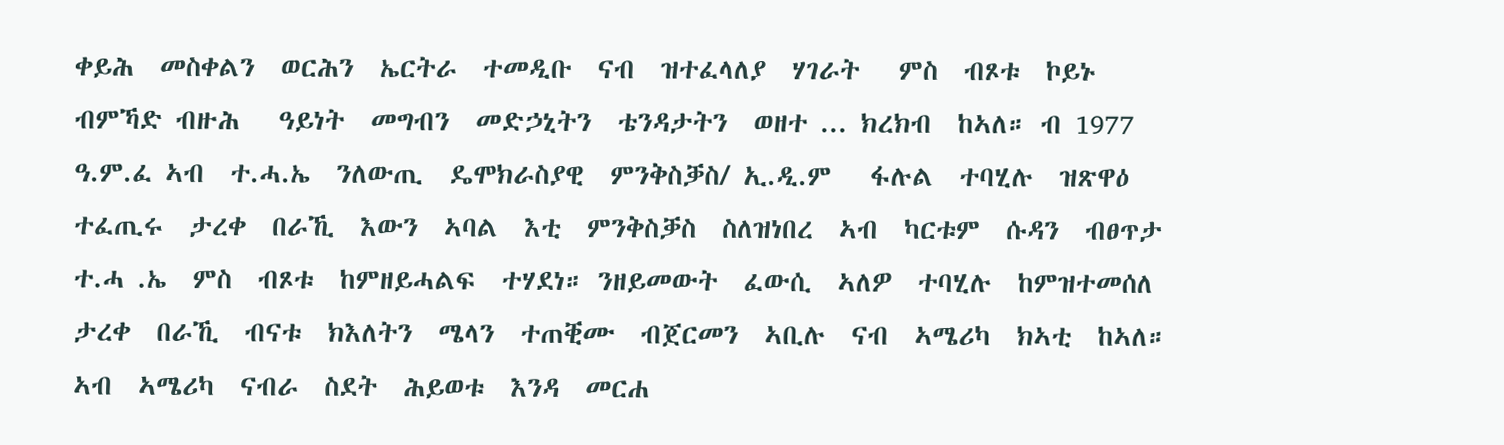ቀይሕ  መስቀልን  ወርሕን  ኤርትራ  ተመዲቡ  ናብ  ዝተፈላለያ  ሃገራት   ምስ  ብጾቱ  ኮይኑ  ብምኻድ ብዙሕ   ዓይነት  መግብን  መድኃኒትን  ቴንዳታትን  ወዘተ ... ክረክብ  ከኣለ። ብ 1977  ዓ.ም.ፈ ኣብ  ተ.ሓ.ኤ  ንለውጢ  ዴሞክራስያዊ  ምንቅስቓስ/ ኢ.ዲ.ም   ፋሉል  ተባሂሉ  ዝጽዋዕ  ተፈጢሩ  ታረቀ  በራኺ  እውን  ኣባል  እቲ  ምንቅስቓስ  ስለዝነበረ  ኣብ  ካርቱም  ሱዳን  ብፀጥታ  ተ.ሓ .ኤ  ምስ  ብጾቱ  ከምዘይሓልፍ  ተሃደነ። ንዘይመውት  ፈውሲ  ኣለዎ  ተባሂሉ  ከምዝተመሰለ  ታረቀ  በራኺ  ብናቱ  ክእለትን  ሜላን  ተጠቒሙ  ብጀርመን  ኣቢሉ  ናብ  ኣሜሪካ  ክኣቲ  ከኣለ። ኣብ  ኣሜሪካ  ናብራ  ስደት  ሕይወቱ  እንዳ  መርሐ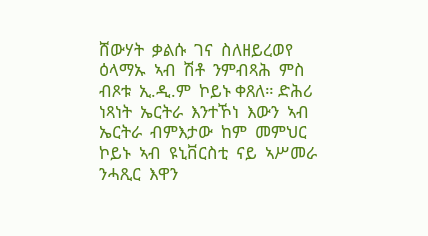ሸውሃት  ቃልሱ  ገና  ስለዘይረወየ  ዕላማኡ  ኣብ  ሽቶ  ንምብጻሕ  ምስ  ብጾቱ  ኢ.ዲ.ም  ኮይኑ ቀጸለ። ድሕሪ  ነጻነት  ኤርትራ  እንተኾነ  እውን  ኣብ  ኤርትራ  ብምእታው  ከም  መምህር  ኮይኑ  ኣብ  ዩኒቨርስቲ  ናይ  ኣሥመራ  ንሓጺር  እዋን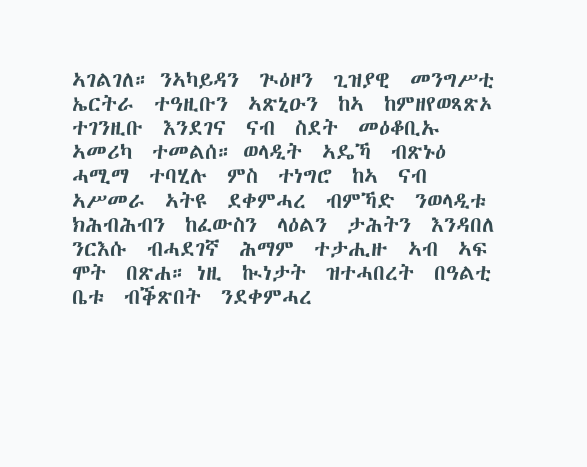ኣገልገለ። ንኣካይዳን  ጒዕዞን  ጊዝያዊ  መንግሥቲ  ኤርትራ  ተዓዚቡን  ኣጽኒዑን  ከኣ  ከምዘየወጻጽኦ  ተገንዚቡ  እንደገና  ናብ  ስደት  መዕቆቢኡ  ኣመሪካ  ተመልሰ። ወላዲት  ኣዴኻ  ብጽኑዕ  ሓሚማ  ተባሂሉ  ምስ  ተነግሮ  ከኣ  ናብ  ኣሥመራ  ኣትዩ  ደቀምሓረ  ብምኻድ  ንወላዲቱ  ክሕብሕብን  ከፈውስን  ላዕልን  ታሕትን  እንዳበለ  ንርእሱ  ብሓደገኛ  ሕማም  ተታሒዙ  ኣብ  ኣፍ  ሞት  በጽሐ። ነዚ  ኲነታት  ዝተሓበረት  በዓልቲ  ቤቱ  ብቕጽበት  ንደቀምሓረ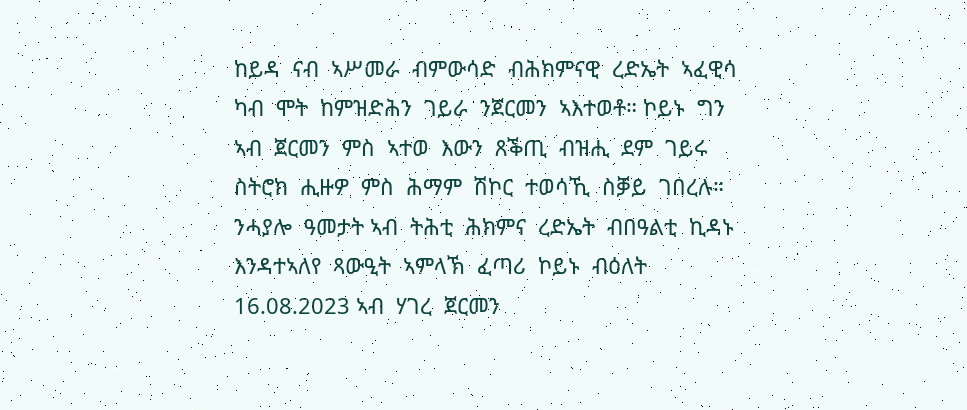ከይዳ  ናብ  ኣሥመራ  ብምውሳድ  ብሕክምናዊ  ረድኤት  ኣፈዊሳ  ካብ  ሞት  ከምዝድሕን  ገይራ  ንጀርመን  ኣእተወቶ። ኮይኑ  ግን  ኣብ  ጀርመን  ምስ  ኣተወ  እውን  ጸቕጢ  ብዝሒ  ደም  ገይሩ  ስትሮክ  ሒዙዎ  ምስ  ሕማም  ሽኮር  ተወሳኺ  ስቓይ  ገበረሉ። ንሓያሎ  ዓመታት ኣብ  ትሕቲ  ሕክምና  ረድኤት  ብበዓልቲ  ኪዳኑ  እንዳተኣለየ  ጻውዒት  ኣምላኽ  ፈጣሪ  ኮይኑ  ብዕለት  16.08.2023 ኣብ  ሃገረ  ጀርመን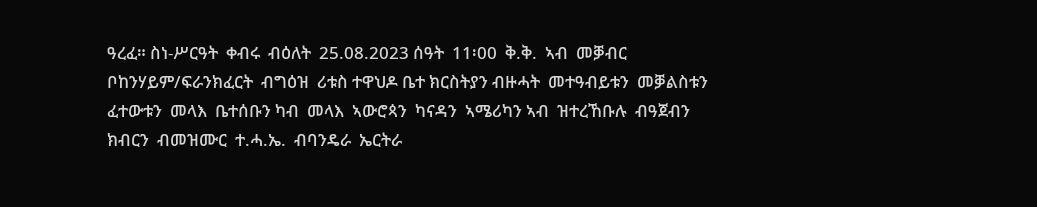ዓረፈ። ስነ-ሥርዓት  ቀብሩ  ብዕለት  25.08.2023 ሰዓት  11፡00  ቅ.ቅ.  ኣብ  መቓብር  ቦከንሃይም/ፍራንክፈርት  ብግዕዝ  ሪቱስ ተዋህዶ ቤተ ክርስትያን ብዙሓት  መተዓብይቱን  መቓልስቱን  ፈተውቱን  መላእ  ቤተሰቡን ካብ  መላእ  ኣውሮጳን  ካናዳን  ኣሜሪካን ኣብ  ዝተረኸቡሉ  ብዓጀብን  ክብርን  ብመዝሙር  ተ.ሓ.ኤ.  ብባንዴራ  ኤርትራ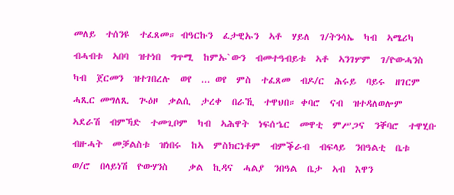መለይ  ተሰንዩ  ተፈጸመ። ብዓርኩን  ፈታዊኡን  ኣቶ  ሃይለ  ገ/ትንሳኤ  ካብ  ኣሜሪካ  ብሓብቱ  ኣበባ  ዝተነበ  ግጥሚ  ከምኡ`ውን  ብመተዓብይቱ  ኣቶ  ኣንገሦም  ገ/ዮውሓንስ  ካብ  ጀርመን  ዝተገበረሉ  ወየ  ... ወየ  ምስ  ተፈጸመ  ብዶ/ር  ሕሩይ  ባይሩ  ዘገርም  ሓጺር መግለጺ  ጒዕዞ  ቃልሲ  ታረቀ  በራኺ  ተዋህበ። ቀባሮ  ናብ  ዝተዳለወሎም  ኣደራሽ  ብምኻድ  ተመጊቦም  ካብ  ኣሕዋት  ነፍሰኄር  መዋቲ  ምሥጋና  ንቐባሮ  ተዋሂቡ  ብዙሓት  መቓልስቱ  ዝነበሩ  ከኣ  ምስክርነቶም  ብምቕራብ  ብፍላይ  ንበዓልቲ  ቤቱ  ወ/ሮ  በላይነሽ  ዮውሃንስ    ቃል  ኪዳና  ሓልያ  ንበዓል  ቤታ  ኣብ  እዋን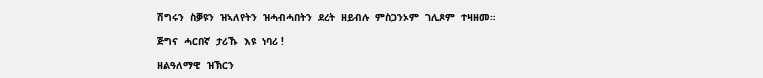ሽግሩን  ስቓዩን  ዝኣለየትን  ዝሓብሓበትን  ደረት  ዘይብሉ  ምስጋንኦም  ገሊጾም  ተዛዘመ።

ጅግና  ሓርበኛ  ታሪኹ  እዩ  ነባሪ !

ዘልዓለማዊ  ዝኽርን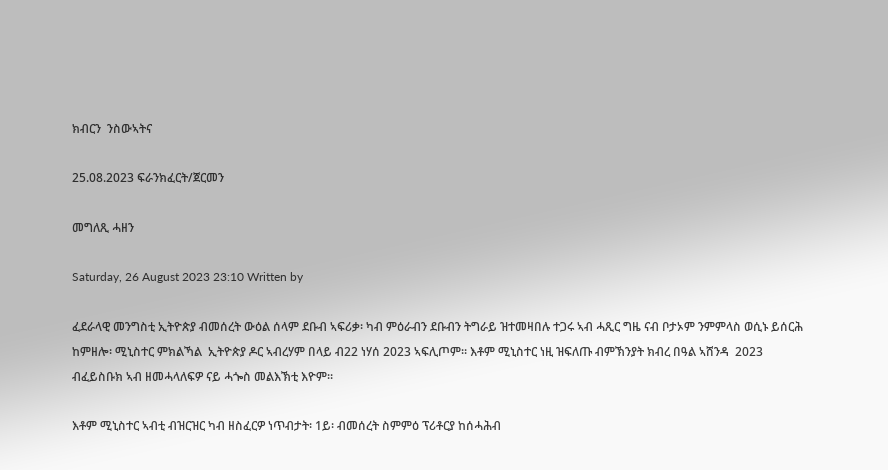ክብርን  ንስውኣትና

25.08.2023 ፍራንክፈርት/ጀርመን

መግለጺ ሓዘን

Saturday, 26 August 2023 23:10 Written by

ፈደራላዊ መንግስቲ ኢትዮጵያ ብመሰረት ውዕል ሰላም ደቡብ ኣፍሪቃ፡ ካብ ምዕራብን ደቡብን ትግራይ ዝተመዛበሉ ተጋሩ ኣብ ሓጺር ግዜ ናብ ቦታኦም ንምምላስ ወሲኑ ይሰርሕ ከምዘሎ፡ ሚኒስተር ምክልኻል  ኢትዮጵያ ዶር ኣብረሃም በላይ ብ22 ነሃሰ 2023 ኣፍሊጦም። እቶም ሚኒስተር ነዚ ዝፍለጡ ብምኽንያት ክብረ በዓል ኣሸንዳ  2023 ብፈይስቡክ ኣብ ዘመሓላለፍዎ ናይ ሓጐስ መልእኽቲ እዮም።

እቶም ሚኒስተር ኣብቲ ብዝርዝር ካብ ዘስፈርዎ ነጥብታት፡ 1ይ፡ ብመሰረት ስምምዕ ፕሪቶርያ ከሰሓሕብ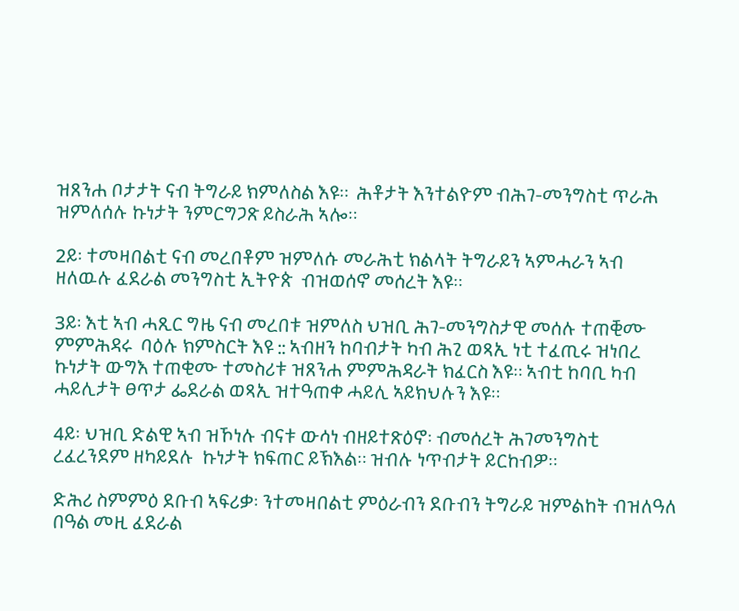ዝጸንሐ ቦታታት ናብ ትግራይ ክምለስል እዩ።  ሕቶታት እንተልዮም ብሕገ-መንግስቲ ጥራሕ ዝምለሰሉ ኩነታት ንምርግጋጽ ይስራሕ ኣሎ።

2ይ፡ ተመዛበልቲ ናብ መረበቶም ዝምለሱ መራሕቲ ክልላት ትግራይን ኣምሓራን ኣብ ዘለዉሉ ፈደራል መንግስቲ ኢትዮጵ  ብዝወሰኖ መሰረት እዩ።

3ይ፡ እቲ ኣብ ሓጺር ግዜ ናብ መረበቱ ዝምለስ ህዝቢ ሕገ-መንግስታዊ መሰሉ ተጠቒሙ ምምሕዳሩ  ባዕሉ ክምስርት እዩ :: ኣብዘን ከባብታት ካብ ሕጊ ወጻኢ ነቲ ተፈጢሩ ዝነበረ  ኩነታት ውግእ ተጠቂሙ ተመስሪቱ ዝጸንሐ ምምሕዳራት ክፈርስ እዩ። ኣብቲ ከባቢ ካብ ሓይሊታት ፀጥታ ፌደራል ወጻኢ ዝተዓጠቀ ሓይሊ ኣይክህሉን እዩ።

4ይ፡ ህዝቢ ድልዊ ኣብ ዝኾነሉ ብናቱ ውሳነ ብዘይተጽዕኖ፡ ብመሰረት ሕገመንግስቲ  ረፈረንደም ዘካይደሉ  ኩነታት ክፍጠር ይኽእል። ዝብሉ ነጥብታት ይርከብዎ።

ድሕሪ ስምምዕ ደቡብ ኣፍሪቃ፡ ንተመዛበልቲ ምዕራብን ደቡብን ትግራይ ዝምልከት ብዝለዓለ በዓል መዚ ፈደራል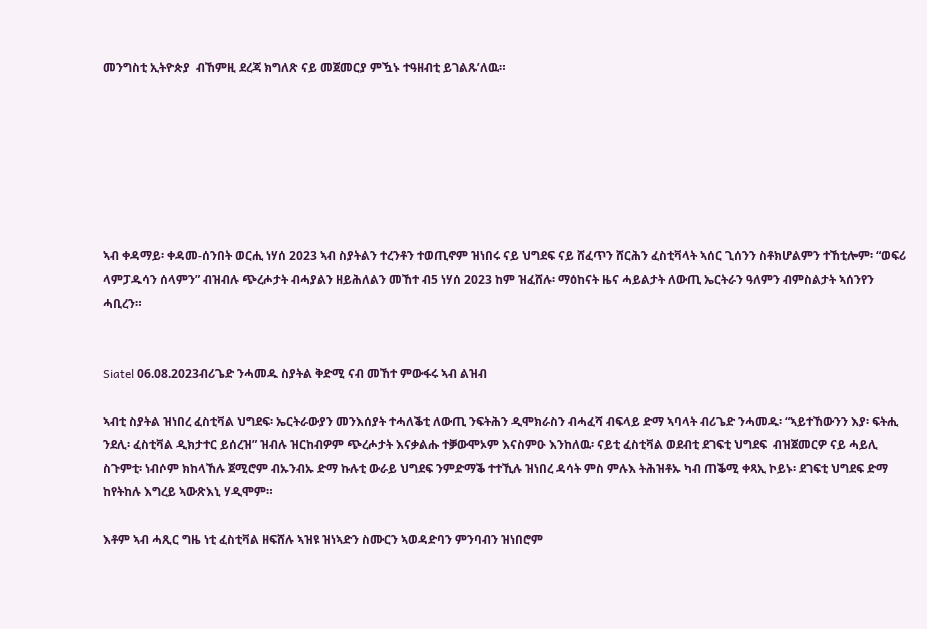መንግስቲ ኢትዮጵያ  ብኸምዚ ደረጃ ክግለጽ ናይ መጀመርያ ምዃኑ ተዓዘብቲ ይገልጹ’ለዉ።







ኣብ ቀዳማይ፡ ቀዳመ-ሰንበት ወርሒ ነሃሰ 2023 ኣብ ስያትልን ተረንቶን ተወጢኖም ዝነበሩ ናይ ህግደፍ ናይ ሸፈጥን ሸርሕን ፈስቲቫላት ኣሰር ጊሰንን ስቶክሆልምን ተኸቲሎም፡ “ወፍሪ ላምፓዱሳን ሰላምን” ብዝብሉ ጭረሖታት ብሓያልን ዘይሕለልን መኸተ ብ5 ነሃሰ 2023 ከም ዝፈሸሉ፡ ማዕከናት ዜና ሓይልታት ለውጢ ኤርትራን ዓለምን ብምስልታት ኣሰንየን ሓቢረን።


Siatel 06.08.2023ብሪጌድ ንሓመዱ ስያትል ቅድሚ ናብ መኸተ ምውፋሩ ኣብ ልዝብ

ኣብቲ ስያትል ዝነበረ ፈስቲቫል ህግደፍ፡ ኤርትራውያን መንእሰያት ተሓለቕቲ ለውጢ ንፍትሕን ዲሞክራስን ብሓፈሻ ብፍላይ ድማ ኣባላት ብሪጌድ ንሓመዱ፡ “ኣይተኸውንን እያ፡ ፍትሒ ንደሊ፡ ፈስቲቫል ዲክታተር ይሰረዝ” ዝብሉ ዝርከብዎም ጭረሖታት እናቃልሑ ተቓውሞኦም እናስምዑ እንከለዉ፡ ናይቲ ፈስቲቫል ወደብቲ ደገፍቲ ህግደፍ  ብዝጀመርዎ ናይ ሓይሊ ስጉምቲ፡ ነብሶም ክከላኸሉ ጀሚሮም ብኡንብኡ ድማ ኩሉቲ ውራይ ህግደፍ ንምድማቕ ተተኺሉ ዝነበረ ዳሳት ምስ ምሉእ ትሕዝቶኡ ካብ ጠቕሚ ቀጻኢ ኮይኑ፡ ደገፍቲ ህግደፍ ድማ ከየትከሉ እግረይ ኣውጽእኒ ሃዲሞም።

እቶም ኣብ ሓጺር ግዜ ነቲ ፈስቲቫል ዘፍሸሉ ኣዝዩ ዝነኣድን ስሙርን ኣወዳድባን ምንባብን ዝነበሮም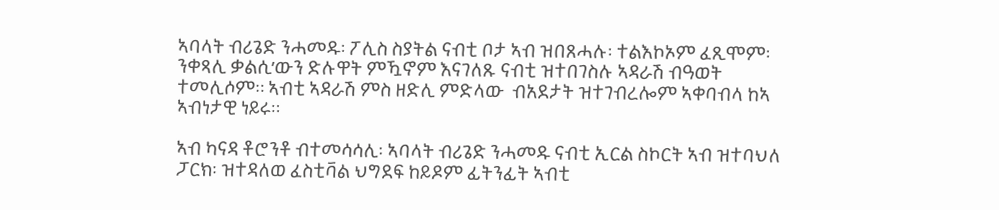ኣባላት ብሪጌድ ንሓመዱ፡ ፖሊስ ስያትል ናብቲ ቦታ ኣብ ዝበጸሓሉ፡ ተልእኮኦም ፈጺሞም፡ ንቀጻሊ ቃልሲ’ውን ድሉዋት ምዃኖም እናገለጹ ናብቲ ዝተበገስሉ ኣዳራሽ ብዓወት ተመሊሶም። ኣብቲ ኣዳራሽ ምስ ዘድሊ ምድላው  ብአደታት ዝተገብረሎም ኣቀባብላ ከኣ ኣብነታዊ ነይሩ።

ኣብ ካናዳ ቶሮንቶ ብተመሳሳሊ፡ ኣባላት ብሪጌድ ንሓመዱ ናብቲ ኢርል ስኮርት ኣብ ዝተባህለ ፓርክ፡ ዝተዳለወ ፈስቲቫል ህግደፍ ከይዶም ፊትንፊት ኣብቲ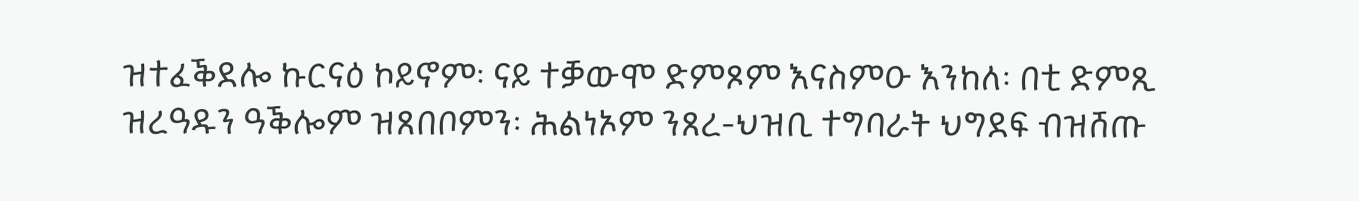ዝተፈቕደሎ ኩርናዕ ኮይኖም፡ ናይ ተቓውሞ ድምጾም እናስምዑ እንከለ፡ በቲ ድምጺ ዝረዓዱን ዓቕሎም ዝጸበቦምን፡ ሕልነኦም ንጸረ-ህዝቢ ተግባራት ህግደፍ ብዝሸጡ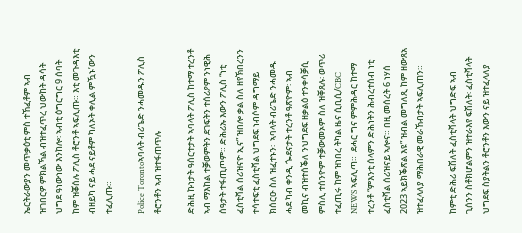ኤርትራውያን መጥቃዕቲ ምስ ተኸፈቶም ኣብ ዝገበርዎ ምክልኻል ብዝተፈጥረ ህውከት ዳሳት ህግደ ዓነውነው እንከሎ፡ ኣብቲ ዕግርግር 9 ሰባት ከም ዝቖሰሉ ፖሊስ ቶሮንቶ ኣፍሊጡ። እቲ መጉዳእቲ ብዘይካ ናይ ሓደ ናይቶም ካለኦት ቀሊል ምዃኑ’ውን ተፈሊጡ።

Police Torontoኣባላት ብሪጌድ ንሓመዱን ፖሊስ ቶሮንቶን ኣብ ዝተፋጠጥሉ

ድሕዚ ኩነታት ዓሰርተታት ኣባላት ፖሊስ ከተማ ተረንቶ ኣብ ማእከል ተቓወምትን ደገፍትን ተሰሪዖም ንነዊሕ ሰዓታት ተፋጢጦም። ድሕሪኡ እውን ፖሊስ “ነቲ ፈስቲቫል ሰሪዝናዮ ኢና” ዝበሎ ቃል ስለ ዘየኽበረንን ተሳተፍቲ ፈስቲቫል ህግደፍ ነብሶም ዳግማይ ክሰርዑ ስለ ዝፈተኑን፡  ኣባላት ብሪጌድ ንሓመዱ ሓደ ካብ ቀንዲ ጐደናታት ተረንቶ ዓጽዮም፡ ኣብ መኪና ብዝተሰቕለ ንህግደፍ ዘቃልዕ ተንቀሳቓሲ ምስሊ ተሰንዮም ተቓውመኦም ስለ ዝቐጸሉ፡ ወጥሪ ተፈጢሩ ከም ዝነበረ ትካል ዜና ሲቢሲ/CBC NEWS ኣፍሊጣ።  ደሓር ግና ምምሕዳር ከተማ ተረንቶ “ምእንቲ ሰላምን ድሕነትን ሕብረተሰብ ነቲ ፈስቲቫል ሰሪዝናይ ኣሎና። በዚ መሰረት 6 ነሃሰ 2023 ኣይክቕጽል እዩ” ዝብል መግለጺ ከም ዘውጸአ ዝተፈላለያ ማሕበራዊ መራኸብታት ኣፍሊጠን።

ከምቲ ድሕሪ ፍሽለት ፈስቲቫላት ህግድፍ ኣብ ጊሰንን ስቶክሆልምን ዝተራእየ ፍሽለት፡ ፈስቲቫላት ህግደፍ ስያትልን ቶሮንቶን እውን ናይ ዝተፈላለያ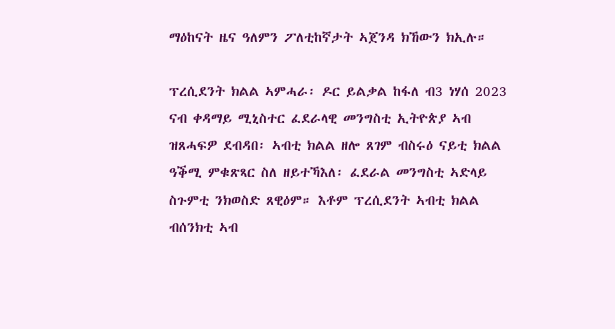ማዕከናት ዜና ዓለምን ፖለቲከኛታት ኣጀንዳ ክኸውን ክኢሉ።

ፕረሲደንት ክልል ኣምሓራ፡ ዶር ይልቃል ከፋለ ብ3 ነሃሰ 2023 ናብ ቀዳማይ ሚኒስተር ፈደራላዊ መንግስቲ ኢትዮጵያ ኣብ ዝጸሓፍዎ ደብዳበ፡ ኣብቲ ክልል ዘሎ ጸገም ብስሩዕ ናይቲ ክልል ዓቕሚ ምቁጽጻር ስለ ዘይተኻእለ፡ ፈደራል መንግስቲ ኣድላይ ስጉምቲ ንክወስድ ጸዊዕም። እቶም ፕረሲደንት ኣብቲ ክልል ብሰንክቲ ኣብ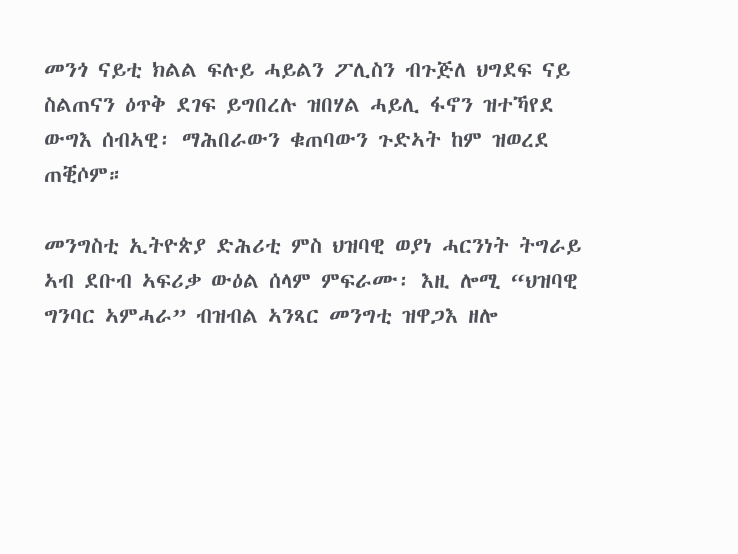መንጎ ናይቲ ክልል ፍሉይ ሓይልን ፖሊስን ብጉጅለ ህግደፍ ናይ ስልጠናን ዕጥቅ ደገፍ ይግበረሉ ዝበሃል ሓይሊ ፋኖን ዝተኻየደ ውግእ ሰብኣዊ፡ ማሕበራውን ቁጠባውን ጉድኣት ከም ዝወረደ ጠቒሶም።

መንግስቲ ኢትዮጵያ ድሕሪቲ ምስ ህዝባዊ ወያነ ሓርንነት ትግራይ ኣብ ደቡብ ኣፍሪቃ ውዕል ሰላም ምፍራሙ፡ እዚ ሎሚ “ህዝባዊ ግንባር ኣምሓራ” ብዝብል ኣንጻር መንግቲ ዝዋጋእ ዘሎ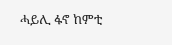ሓይሊ ፋኖ ከምቲ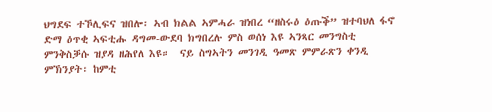ህግደፍ ተኾሊፍና ዝበሎ፡ ኣብ ክልል ኣምሓራ ዝነበረ “ዘስሩዕ ዕጡቕ” ዝተባህለ ፋኖ ድማ ዕጥቂ ኣፍቲሑ ዳግመ-ውደባ ክግበረሉ ምስ ወሰነ እዩ ኣንጻር መንግስቲ ምንቅስቓሱ ዝያዳ ዘሕየለ እዩ።  ናይ ስግኣትን መንገዲ ዓመጽ ምምራጽን ቀንዲ ምኽንያት፡ ከምቲ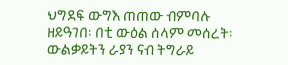ህግደፍ ውግእ ጠጠው ብምባሉ ዘይዓገበ፡ በቲ ውዕል ሰላም መሰረት፡ ውልቃይትን ራያን ናብ ትግራይ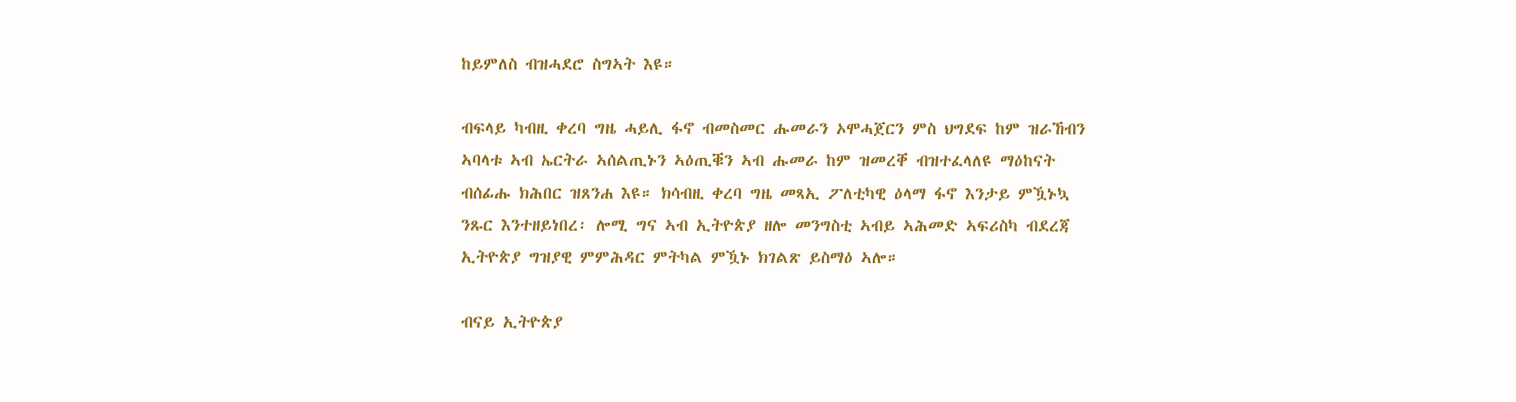ከይምለስ ብዝሓደሮ ስግኣት እዩ።

ብፍላይ ካብዚ ቀረባ ግዜ ሓይሊ ፋኖ ብመስመር ሑመራን ኦሞሓጀርን ምስ ህግደፍ ከም ዝራኸብን ኣባላቱ ኣብ ኤርትራ ኣሰልጢኑን ኣዕጢቑን ኣብ ሑመራ ከም ዝመረቐ ብዝተፈላለዩ ማዕከናት ብሰፊሑ ክሕበር ዝጸንሐ እዩ። ክሳብዚ ቀረባ ግዜ መጻኢ ፖለቲካዊ ዕላማ ፋኖ እንታይ ምዃኑኳ ንጹር እንተዘይነበረ፡ ሎሚ ግና ኣብ ኢትዮጵያ ዘሎ መንግስቲ ኣብይ ኣሕመድ ኣፍሪስካ ብደረጃ ኢትዮጵያ ግዝያዊ ምምሕዳር ምትካል ምዃኑ ክገልጽ ይስማዕ ኣሎ።

ብናይ ኢትዮጵያ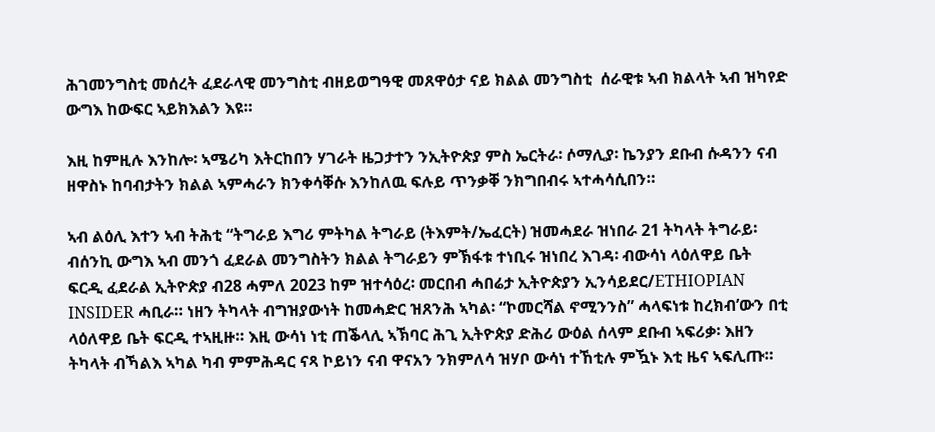ሕገመንግስቲ መሰረት ፈደራላዊ መንግስቲ ብዘይወግዓዊ መጸዋዕታ ናይ ክልል መንግስቲ  ሰራዊቱ ኣብ ክልላት ኣብ ዝካየድ ውግእ ከውፍር ኣይክእልን እዩ።

እዚ ከምዚሉ እንከሎ፡ ኣሜሪካ እትርከበን ሃገራት ዜጋታተን ንኢትዮጵያ ምስ ኤርትራ፡ ሶማሊያ፡ ኬንያን ደቡብ ሱዳንን ናብ ዘዋስኑ ከባብታትን ክልል ኣምሓራን ክንቀሳቐሱ እንከለዉ ፍሉይ ጥንቃቐ ንክግበብሩ ኣተሓሳሲበን።

ኣብ ልዕሊ እተን ኣብ ትሕቲ “ትግራይ እግሪ ምትካል ትግራይ (ትእምት/ኤፈርት) ዝመሓደራ ዝነበራ 21 ትካላት ትግራይ፡ ብሰንኪ ውግእ ኣብ መንጎ ፈደራል መንግስትን ክልል ትግራይን ምኽፋቱ ተነቢሩ ዝነበረ እገዳ፡ ብውሳነ ላዕለዋይ ቤት ፍርዲ ፈደራል ኢትዮጵያ ብ28 ሓምለ 2023 ከም ዝተሳዕረ፡ መርበብ ሓበሬታ ኢትዮጵያን ኢንሳይደር/ETHIOPIAN INSIDER ሓቢራ። ነዘን ትካላት ብግዝያውነት ከመሓድር ዝጸንሕ ኣካል፡ “ኮመርሻል ኖሚንንስ” ሓላፍነቱ ከረክብ’ውን በቲ ላዕለዋይ ቤት ፍርዲ ተኣዚዙ። እዚ ውሳነ ነቲ ጠቕላሊ ኣኽባር ሕጊ ኢትዮጵያ ድሕሪ ውዕል ሰላም ደቡብ ኣፍሪቃ፡ እዘን ትካላት ብኻልእ ኣካል ካብ ምምሕዳር ናጻ ኮይነን ናብ ዋናአን ንክምለሳ ዝሃቦ ውሳነ ተኸቲሉ ምዃኑ እቲ ዜና ኣፍሊጡ።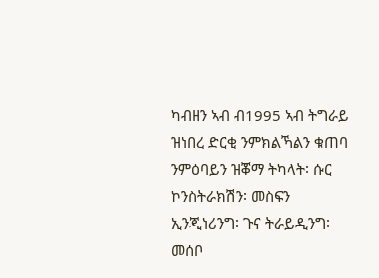ካብዘን ኣብ ብ1995 ኣብ ትግራይ ዝነበረ ድርቂ ንምክልኻልን ቁጠባ ንምዕባይን ዝቖማ ትካላት፡ ሱር ኮንስትራክሽን፡ መስፍን ኢንጂነሪንግ፡ ጉና ትራይዲንግ፡ መሰቦ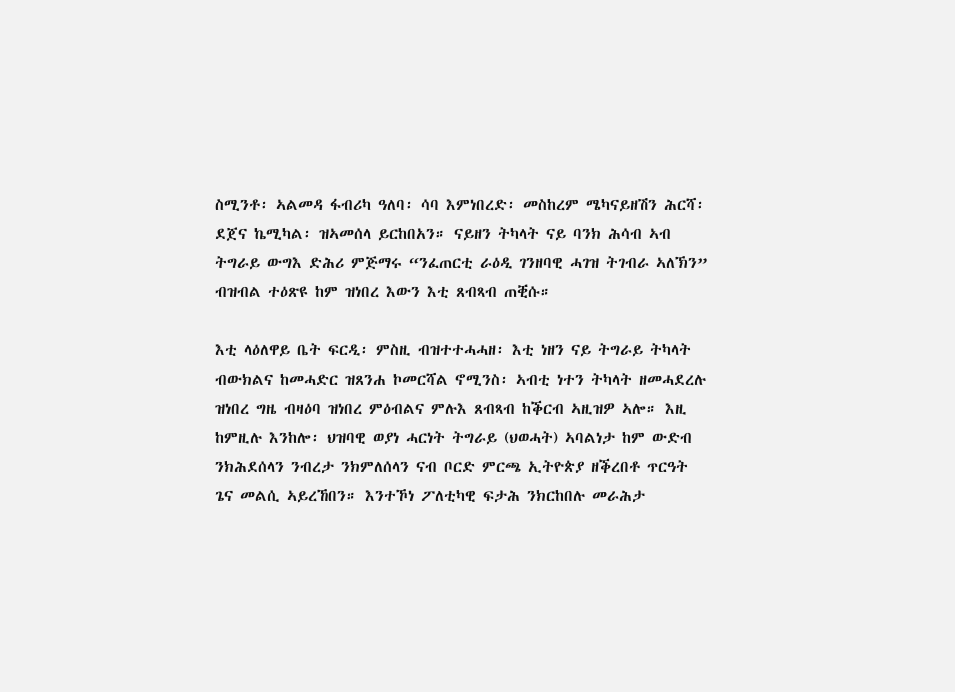ስሚንቶ፡ ኣልመዳ ፋብሪካ ዓለባ፡ ሳባ እምነበረድ፡ መስከረም ሜካናይዘሽን ሕርሻ፡ ደጀና ኬሚካል፡ ዝኣመሰላ ይርከበአን። ናይዘን ትካላት ናይ ባንክ ሕሳብ ኣብ ትግራይ ውግእ ድሕሪ ምጅማሩ “ንፈጠርቲ ራዕዲ ገንዘባዊ ሓገዝ ትገብራ ኣለኽን” ብዝብል ተዕጽዩ ከም ዝነበረ እውን እቲ ጸብጻብ ጠቒሱ።

እቲ ላዕለዋይ ቤት ፍርዲ፡ ምስዚ ብዝተተሓሓዘ፡ እቲ ነዘን ናይ ትግራይ ትካላት ብውክልና ከመሓድር ዝጸንሐ ኮመርሻል ኖሚንስ፡ ኣብቲ ነተን ትካላት ዘመሓደረሉ ዝነበረ ግዜ ብዛዕባ ዝነበረ ምዕብልና ምሉእ ጸብጻብ ከቕርብ ኣዚዝዎ ኣሎ። እዚ ከምዚሉ እንከሎ፡ ህዝባዊ ወያነ ሓርነት ትግራይ (ህወሓት) ኣባልነታ ከም ውድብ ንክሕደሰላን ንብረታ ንክምለሰላን ናብ ቦርድ ምርጫ ኢትዮጵያ ዘቕረበቶ ጥርዓት ጌና መልሲ ኣይረኸበን። እንተኾነ ፖለቲካዊ ፍታሕ ንክርከበሉ መራሕታ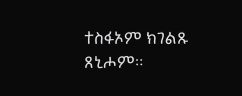ተስፋኦም ክገልጹ ጸኒሖም።